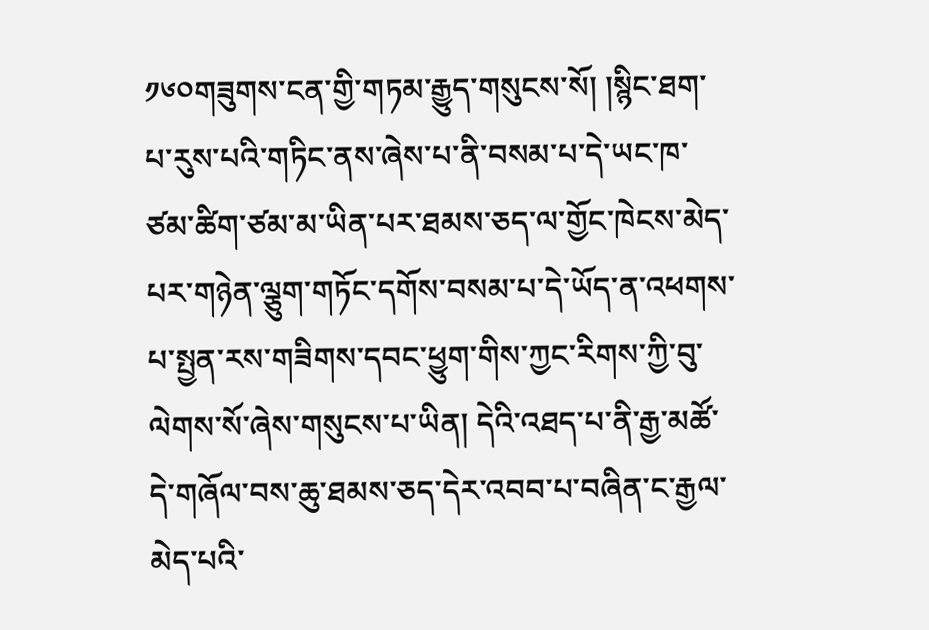༡༦༠གཟུགས་ངན་གྱི་གཏམ་རྒྱུད་གསུངས་སོ། །སྙིང་ཐག་པ་རུས་པའི་གཏིང་ནས་ཞེས་པ་ནི་བསམ་པ་དེ་ཡང་ཁ་ཙམ་ཚིག་ཙམ་མ་ཡིན་པར་ཐམས་ཅད་ལ་གྱོང་ཁེངས་མེད་པར་གཉེན་ལྕུག་གཏོང་དགོས་བསམ་པ་དེ་ཡོད་ན་འཕགས་པ་སྤྱན་རས་གཟིགས་དབང་ཕྱུག་གིས་ཀྱང་རིགས་ཀྱི་བུ་ལེགས་སོ་ཞེས་གསུངས་པ་ཡིན། དེའི་འཐད་པ་ནི་རྒྱ་མཚོ་དེ་གཞོལ་བས་ཆུ་ཐམས་ཅད་དེར་འབབ་པ་བཞིན་ང་རྒྱལ་མེད་པའི་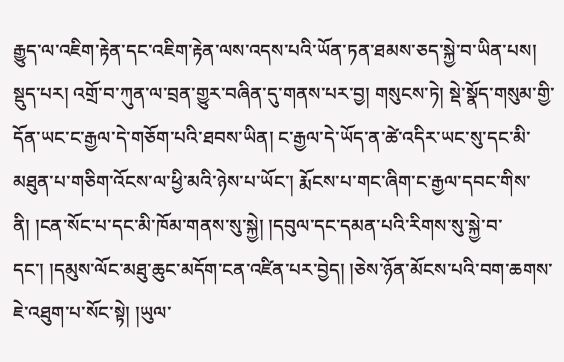རྒྱུད་ལ་འཇིག་རྟེན་དང་འཇིག་རྟེན་ལས་འདས་པའི་ཡོན་ཏན་ཐམས་ཅད་སྐྱེ་བ་ཡིན་པས། སྡུད་པར། འགྲོ་བ་ཀུན་ལ་བྲན་གྱུར་བཞིན་དུ་གནས་པར་བྱ། གསུངས་ཏེ། སྡེ་སྣོད་གསུམ་གྱི་དོན་ཡང་ང་རྒྱལ་དེ་གཅོག་པའི་ཐབས་ཡིན། ང་རྒྱལ་དེ་ཡོད་ན་ཚེ་འདིར་ཡང་སུ་དང་མི་མཐུན་པ་གཅིག་འོངས་ལ་ཕྱི་མའི་ཉེས་པ་ཡོང་། རྨོངས་པ་གང་ཞིག་ང་རྒྱལ་དབང་གིས་ནི། །ངན་སོང་པ་དང་མི་ཁོམ་གནས་སུ་སྐྱེ། །དབུལ་དང་དམན་པའི་རིགས་སུ་སྐྱེ་བ་དང་། །དམུས་ལོང་མཐུ་ཆུང་མདོག་ངན་འཛིན་པར་བྱེད། །ཅེས་ཉོན་མོངས་པའི་བག་ཆགས་ཇེ་འཐུག་པ་སོང་སྟེ། །ཡུལ་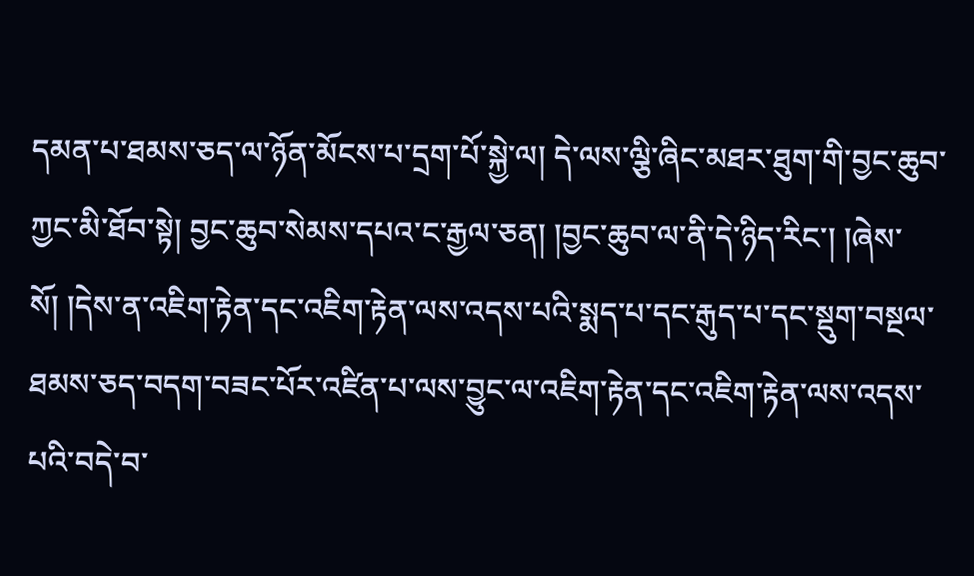དམན་པ་ཐམས་ཅད་ལ་ཉོན་མོངས་པ་དྲག་པོ་སྐྱེ་ལ། དེ་ལས་ལྕི་ཞིང་མཐར་ཐུག་གི་བྱང་ཆུབ་ཀྱང་མི་ཐོབ་སྟེ། བྱང་ཆུབ་སེམས་དཔའ་ང་རྒྱལ་ཅན། །བྱང་ཆུབ་ལ་ནི་དེ་ཉིད་རིང་། །ཞེས་སོ། །དེས་ན་འཇིག་རྟེན་དང་འཇིག་རྟེན་ལས་འདས་པའི་སྨད་པ་དང་རྒུད་པ་དང་སྡུག་བསྔལ་ཐམས་ཅད་བདག་བཟང་པོར་འཛིན་པ་ལས་བྱུང་ལ་འཇིག་རྟེན་དང་འཇིག་རྟེན་ལས་འདས་པའི་བདེ་བ་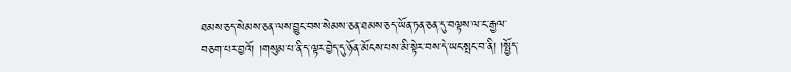ཐམས་ཅད་སེམས་ཅན་ལས་བྱུང་བས་སེམས་ཅན་ཐམས་ཅད་ཡོན་ཏན་ཅན་དུ་བལྟས་ལ་ང་རྒྱལ་བཅག་པར་བྱའོ། །གསུམ་པ་ནི་ད་ལྟར་བྱེད་དུ་ཉོན་མོངས་པས་མི་སྟེར་བས་དེ་ཡང་སྤང་བ་ནི། །སྤྱོད་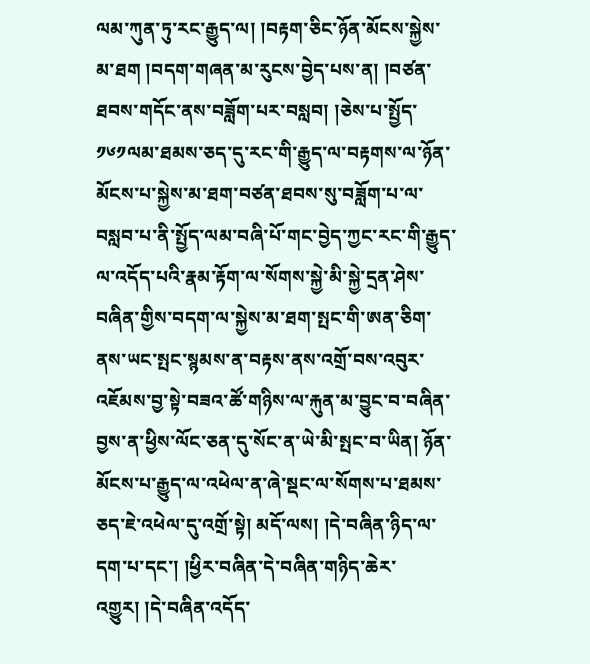ལམ་ཀུན་ཏུ་རང་རྒྱུད་ལ། །བརྟག་ཅིང་ཉོན་མོངས་སྐྱེས་མ་ཐག །བདག་གཞན་མ་རུངས་བྱེད་པས་ན། །བཙན་ཐབས་གདོང་ནས་བཟློག་པར་བསླབ། །ཅེས་པ་སྤྱོད་
༡༦༡ལམ་ཐམས་ཅད་དུ་རང་གི་རྒྱུད་ལ་བརྟགས་ལ་ཉོན་མོངས་པ་སྐྱེས་མ་ཐག་བཙན་ཐབས་སུ་བཟློག་པ་ལ་བསླབ་པ་ནི་སྤྱོད་ལམ་བཞི་པོ་གང་བྱེད་ཀྱང་རང་གི་རྒྱུད་ལ་འདོད་པའི་རྣམ་རྟོག་ལ་སོགས་སྐྱེ་མི་སྐྱེ་དྲན་ཤེས་བཞིན་གྱིས་བདག་ལ་སྐྱེས་མ་ཐག་སྤང་གི་ཨན་ཅིག་ནས་ཡང་སྤང་སྙམས་ན་བརྟས་ནས་འགྲོ་བས་འབུར་འཇོམས་བྱ་སྟེ་བཟའ་ཚོ་གཉིས་ལ་རྐུན་མ་བྱུང་བ་བཞིན་བྱས་ན་ཕྱིས་ལོང་ཅན་དུ་སོང་ན་ཡེ་མི་སྤང་བ་ཡིན། ཉོན་མོངས་པ་རྒྱུད་ལ་འཕེལ་ན་ཞེ་སྡང་ལ་སོགས་པ་ཐམས་ཅད་ཇེ་འཕེལ་དུ་འགྲོ་སྟེ། མདོ་ལས། །དེ་བཞིན་ཉིད་ལ་དག་པ་དང་། །ཕྱིར་བཞིན་དེ་བཞིན་གཉིད་ཆེར་འགྱུར། །དེ་བཞིན་འདོད་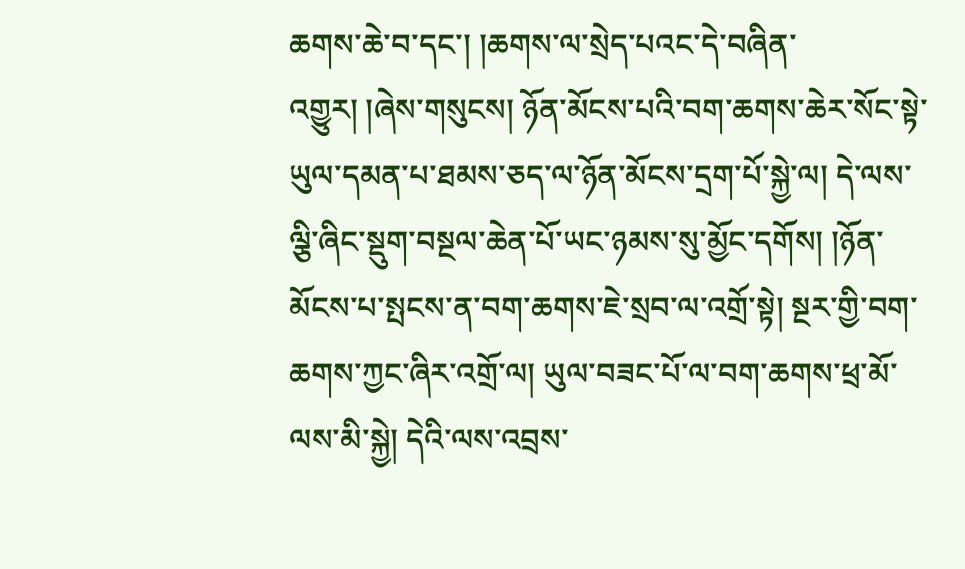ཆགས་ཆེ་བ་དང་། །ཆགས་ལ་སྲེད་པའང་དེ་བཞིན་འགྱུར། །ཞེས་གསུངས། ཉོན་མོངས་པའི་བག་ཆགས་ཆེར་སོང་སྟེ་ཡུལ་དམན་པ་ཐམས་ཅད་ལ་ཉོན་མོངས་དྲག་པོ་སྐྱེ་ལ། དེ་ལས་ལྕི་ཞིང་སྡུག་བསྔལ་ཆེན་པོ་ཡང་ཉམས་སུ་མྱོང་དགོས། །ཉོན་མོངས་པ་སྤངས་ན་བག་ཆགས་ཇེ་སྲབ་ལ་འགྲོ་སྟེ། སྔར་གྱི་བག་ཆགས་ཀྱང་ཞིར་འགྲོ་ལ། ཡུལ་བཟང་པོ་ལ་བག་ཆགས་ཕྲ་མོ་ལས་མི་སྐྱེ། དེའི་ལས་འབྲས་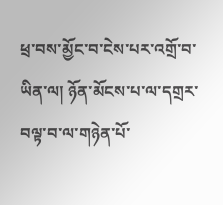ཕྲ་བས་མྱོང་བ་ངེས་པར་འགྲོ་བ་ཡིན་ལ། ཉོན་མོངས་པ་ལ་དགྲར་བལྟ་བ་ལ་གཉེན་པོ་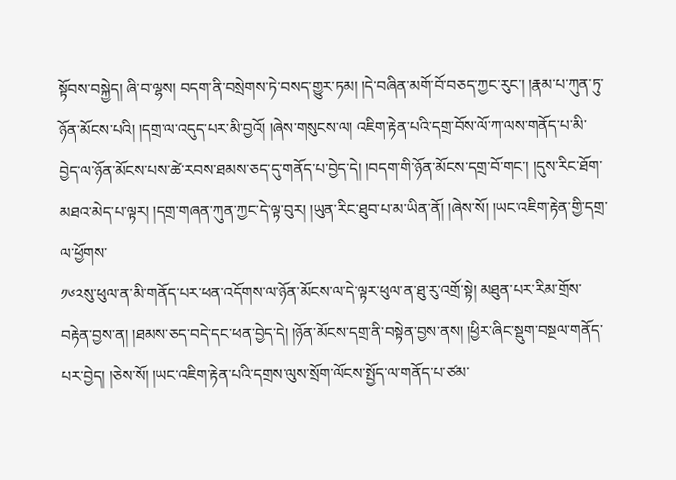སྟོབས་བསྐྱེད། ཞི་བ་ལྷས། བདག་ནི་བསྲེགས་ཏེ་བསད་གྱུར་ཏམ། །དེ་བཞིན་མགོ་བོ་བཅད་ཀྱང་རུང་། །རྣམ་པ་ཀུན་ཏུ་ཉོན་མོངས་པའི། །དགྲ་ལ་འདུད་པར་མི་བྱའོ། །ཞེས་གསུངས་ལ། འཇིག་རྟེན་པའི་དགྲ་བོས་ལོ་ཀ་ལས་གནོད་པ་མི་བྱེད་ལ་ཉོན་མོངས་པས་ཚེ་རབས་ཐམས་ཅད་དུ་གནོད་པ་བྱེད་དེ། །བདག་གི་ཉོན་མོངས་དགྲ་བོ་གང་། །དུས་རིང་ཐོག་མཐའ་མེད་པ་ལྟར། །དགྲ་གཞན་ཀུན་ཀྱང་དེ་ལྟ་བུར། །ཡུན་རིང་ཐུབ་པ་མ་ཡིན་ནོ། །ཞེས་སོ། །ཡང་འཇིག་རྟེན་གྱི་དགྲ་ལ་ཕྱོགས་
༡༦༢སུ་ཕུལ་ན་མི་གནོད་པར་ཕན་འདོགས་ལ་ཉོན་མོངས་ལ་དེ་ལྟར་ཕུལ་ན་ཐུ་རུ་འགྲོ་སྟེ། མཐུན་པར་རིམ་གྲོས་བརྟེན་བྱས་ན། །ཐམས་ཅད་བདེ་དང་ཕན་བྱེད་དེ། །ཉོན་མོངས་དགྲ་ནི་བསྟེན་བྱས་ནས། །ཕྱིར་ཞིང་སྡུག་བསྔལ་གནོད་པར་བྱེད། །ཅེས་སོ། །ཡང་འཇིག་རྟེན་པའི་དགྲས་ལུས་སྲོག་ལོངས་སྤྱོད་ལ་གནོད་པ་ཙམ་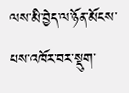ལས་མི་བྱེད་ལ་ཉོན་མོངས་པས་འཁོར་བར་སྡུག་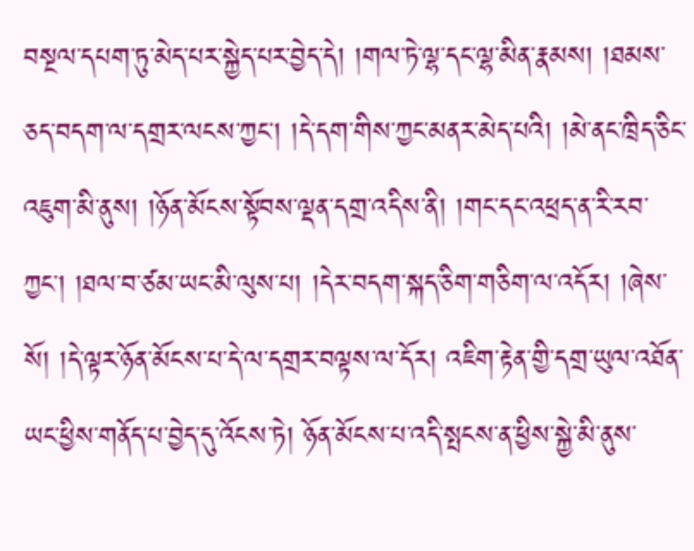བསྔལ་དཔག་ཏུ་མེད་པར་སྐྱེད་པར་བྱེད་དེ། །གལ་ཏེ་ལྷ་དང་ལྷ་མིན་རྣམས། །ཐམས་ཅད་བདག་ལ་དགྲར་ལངས་ཀྱང་། །དེ་དག་གིས་ཀྱང་མནར་མེད་པའི། །མེ་ནང་ཁྲིད་ཅིང་འཇུག་མི་ནུས། །ཉོན་མོངས་སྟོབས་ལྡན་དགྲ་འདིས་ནི། །གང་དང་འཕྲད་ན་རི་རབ་ཀྱང་། །ཐལ་བ་ཙམ་ཡང་མི་ལུས་པ། །དེར་བདག་སྐད་ཅིག་གཅིག་ལ་འདོར། །ཞེས་སོ། །དེ་ལྟར་ཉོན་མོངས་པ་དེ་ལ་དགྲར་བལྟས་ལ་དོར། འཇིག་རྟེན་གྱི་དགྲ་ཡུལ་འཐོན་ཡང་ཕྱིས་གནོད་པ་བྱེད་དུ་འོངས་ཏེ། ཉོན་མོངས་པ་འདི་སྤངས་ན་ཕྱིས་སྐྱེ་མི་ནུས་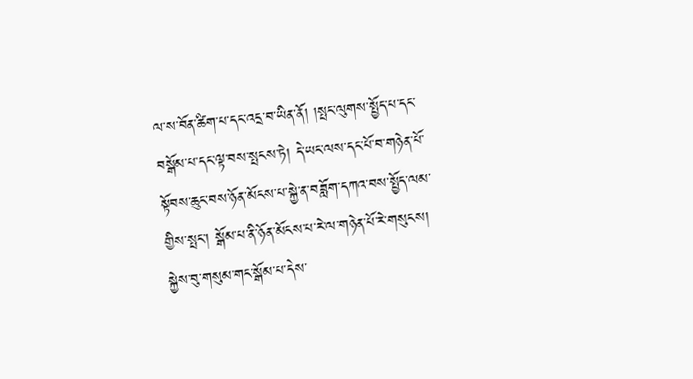ལ་ས་བོན་ཚིག་པ་དང་འདྲ་བ་ཡིན་ནོ། །སྤང་ལུགས་སྤྱོད་པ་དང་བསྒོམ་པ་དང་ལྟ་བས་སྤངས་ཏེ། དེ་ཡང་ལས་དང་པོ་བ་གཉེན་པོ་སྟོབས་ཆུང་བས་ཉོན་མོངས་པ་སྐྱེ་ན་བཟློག་དཀའ་བས་སྤྱོད་ལམ་གྱིས་སྤང་། སྒོམ་པ་ནི་ཉོན་མོངས་པ་རེ་ལ་གཉེན་པོ་རེ་གསུངས། སྐྱེས་བུ་གསུམ་གང་སྒོམ་པ་དེས་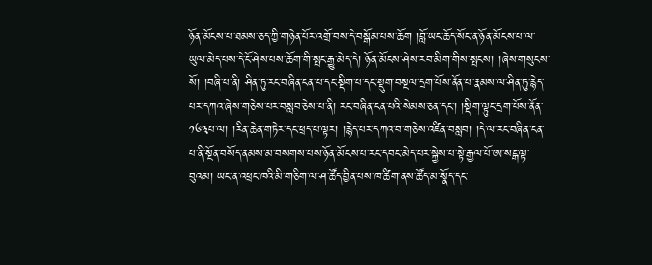ཉོན་མོངས་པ་ཐམས་ཅད་ཀྱི་གཉེན་པོར་འགྲོ་བས་དེ་བསྒོམ་པས་ཆོག །བློ་ཡང་ཆོད་སོང་ན་ཉོན་མོངས་པ་ལ་ཡུལ་མེད་པས་དེ་ངོ་ཤེས་པས་ཆོག་གི་སྤང་རྒྱུ་མེད་དེ། ཉོན་མོངས་ཤེས་རབ་མིག་གིས་སྤངས། །ཞེས་གསུངས་སོ། །བཞི་པ་ནི། ཤིན་ཏུ་རང་བཞིན་ངན་པ་དང་སྡིག་པ་དང་སྡུག་བསྔལ་དྲག་པོས་ནོན་པ་རྣམས་ལ་ཤིན་ཏུ་རྙེད་པར་དཀའ་ཞེས་གཅེས་པར་བསླབ་ཅེས་པ་ནི། རང་བཞིན་ངན་པའི་སེམས་ཅན་དང་། །སྡིག་ལྟུང་དྲག་པོས་ནོན་
༡༦༣པ་ལ། །རིན་ཆེན་གཏེར་དང་ཕྲད་པ་ལྟར། །རྙེད་པར་དཀའ་བ་གཅེས་འཛིན་བསླབ། །དེ་ལ་རང་བཞིན་ངན་པ་ནི་སྔོན་བསོད་ནམས་མ་བསགས་པས་ཉོན་མོངས་པ་རང་དབང་མེད་པར་སྐྱེས་པ་སྟེ་རྒྱལ་པོ་ཨ་སངྒ་ལྟ་བུའམ། ཡང་ན་འཕྲང་ཁའི་མི་གཅིག་ལ་ཤ་ཚོད་བྱིན་པས་ཁ་ཚིག་ནས་ཚོད་མ་སྣོད་དང་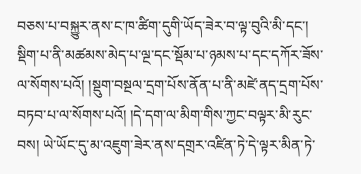བཅས་པ་བསྐྱུར་ནས་ང་ཁ་ཚིག་དུགི་ཡོད་ཟེར་བ་ལྟ་བུའི་མི་དང་། སྡིག་པ་ནི་མཚམས་མེད་པ་ལྔ་དང་སྡོམ་པ་ཉམས་པ་དང་དཀོར་ཟོས་ལ་སོགས་པའོ། །སྡུག་བསྔལ་དྲག་པོས་ནོན་པ་ནི་མཛེ་ནད་དྲག་པོས་བཏབ་པ་ལ་སོགས་པའོ། །དེ་དག་ལ་མིག་གིས་ཀྱང་བལྟར་མི་རུང་བས། ཡེ་ཡོང་དུ་མ་འཇུག་ཟེར་ནས་དགྲར་འཛིན་ཏེ་དེ་ལྟར་མིན་ཏེ་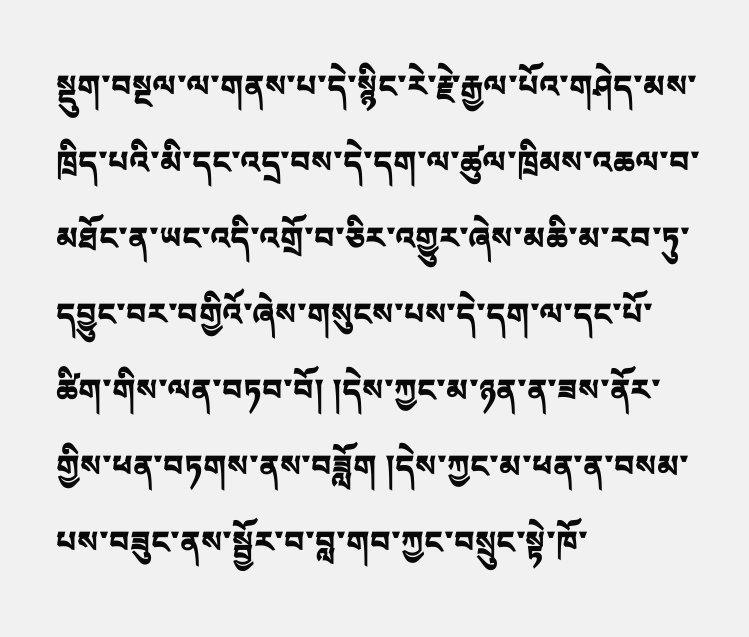སྡུག་བསྔལ་ལ་གནས་པ་དེ་སྙིང་རེ་རྗེ་རྒྱལ་པོའ་གཤེད་མས་ཁྲིད་པའི་མི་དང་འདྲ་བས་དེ་དག་ལ་ཚུལ་ཁྲིམས་འཆལ་བ་མཐོང་ན་ཡང་འདི་འགྲོ་བ་ཅིར་འགྱུར་ཞེས་མཆི་མ་རབ་ཏུ་དབྱུང་བར་བགྱིའོ་ཞེས་གསུངས་པས་དེ་དག་ལ་དང་པོ་ཚིག་གིས་ལན་བཏབ་བོ། །དེས་ཀྱང་མ་ཉན་ན་ཟས་ནོར་གྱིས་ཕན་བཏགས་ནས་བཟློག །དེས་ཀྱང་མ་ཕན་ན་བསམ་པས་བཟུང་ནས་སྦྱོར་བ་བླ་གབ་ཀྱང་བསྲུང་སྟེ་ཁོ་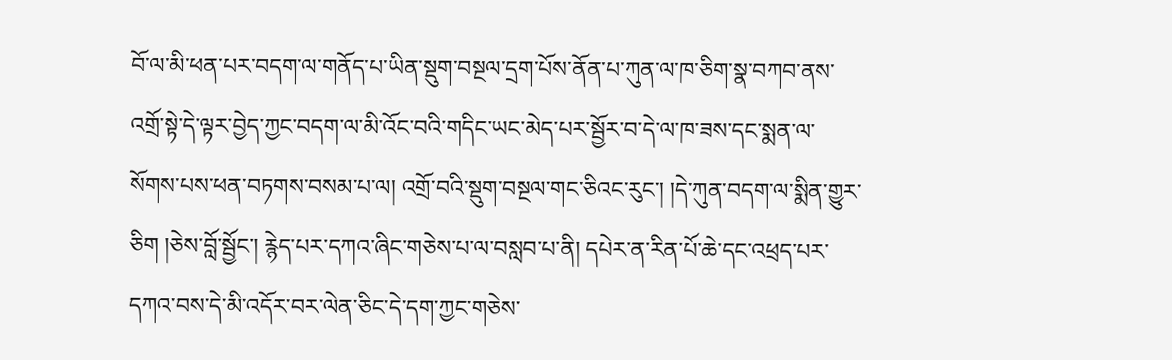བོ་ལ་མི་ཕན་པར་བདག་ལ་གནོད་པ་ཡིན་སྡུག་བསྔལ་དྲག་པོས་ནོན་པ་ཀུན་ལ་ཁ་ཅིག་སྣ་བཀབ་ནས་འགྲོ་སྟེ་དེ་ལྟར་བྱེད་ཀྱང་བདག་ལ་མི་འོང་བའི་གདིང་ཡང་མེད་པར་སྦྱོར་བ་དེ་ལ་ཁ་ཟས་དང་སྨན་ལ་སོགས་པས་ཕན་བཏགས་བསམ་པ་ལ། འགྲོ་བའི་སྡུག་བསྔལ་གང་ཅིའང་རུང་། །དེ་ཀུན་བདག་ལ་སྨིན་གྱུར་ཅིག །ཅེས་བློ་སྦྱོང་། རྙེད་པར་དཀའ་ཞིང་གཅེས་པ་ལ་བསླབ་པ་ནི། དཔེར་ན་རིན་པོ་ཆེ་དང་འཕྲད་པར་དཀའ་བས་དེ་མི་འདོར་བར་ལེན་ཅིང་དེ་དག་ཀྱང་གཅེས་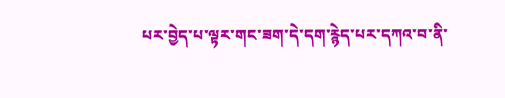པར་བྱེད་པ་ལྟར་གང་ཟག་དེ་དག་རྙེད་པར་དཀའ་བ་ནི་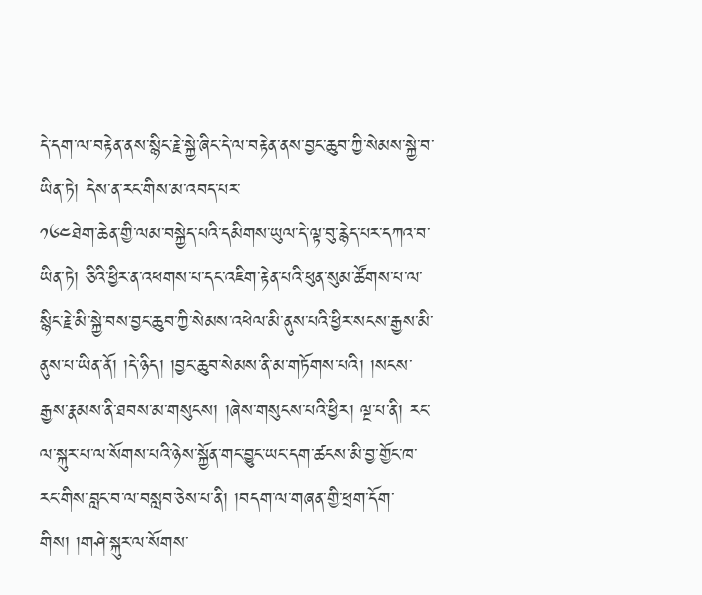དེ་དག་ལ་བརྟེན་ནས་སྙིང་རྗེ་སྐྱེ་ཞིང་དེ་ལ་བརྟེན་ནས་བྱང་ཆུབ་ཀྱི་སེམས་སྐྱེ་བ་ཡིན་ཏེ། དེས་ན་རང་གིས་མ་འབད་པར་
༡༦༤ཐེག་ཆེན་གྱི་ལམ་བསྐྱེད་པའི་དམིགས་ཡུལ་དེ་ལྟ་བུ་རྙེད་པར་དཀའ་བ་ཡིན་ཏེ། ཅིའི་ཕྱིར་ན་འཕགས་པ་དང་འཇིག་རྟེན་པའི་ཕུན་སུམ་ཚོགས་པ་ལ་སྙིང་རྗེ་མི་སྐྱེ་བས་བྱང་ཆུབ་ཀྱི་སེམས་འཕེལ་མི་ནུས་པའི་ཕྱིར་སངས་རྒྱས་མི་ནུས་པ་ཡིན་ནོ། །དེ་ཉིད། །བྱང་ཆུབ་སེམས་ནི་མ་གཏོགས་པའི། །སངས་རྒྱས་རྣམས་ནི་ཐབས་མ་གསུངས། །ཞེས་གསུངས་པའི་ཕྱིར། ལྔ་པ་ནི། རང་ལ་སྐུར་པ་ལ་སོགས་པའི་ཉེས་སྐྱོན་གང་བྱུང་ཡང་དག་ཚངས་མི་བྱ་གྱོང་ཁ་རང་གིས་བླང་བ་ལ་བསླབ་ཅེས་པ་ནི། །བདག་ལ་གཞན་གྱི་ཕྲག་དོག་གིས། །གཤེ་སྐུར་ལ་སོགས་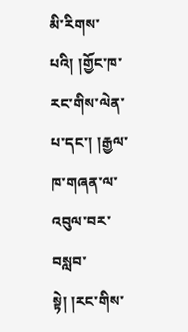མི་རིགས་པའི། །གྱོང་ཁ་རང་གིས་ལེན་པ་དང་། །རྒྱལ་ཁ་གཞན་ལ་འབུལ་བར་བསླབ་སྟེ། །རང་གིས་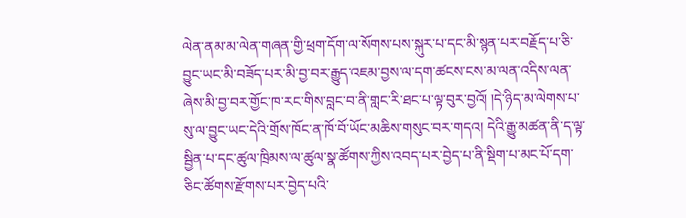ལེན་ནམ་མ་ལེན་གཞན་གྱི་ཕྲག་དོག་ལ་སོགས་པས་སྐུར་པ་དང་མི་སྙན་པར་བརྗོད་པ་ཅི་བྱུང་ཡང་མི་བཟོད་པར་མི་བྱ་བར་རྒྱུད་འཇམ་བྱས་ལ་དག་ཚངས་ངས་མ་ལན་འདིས་ལན་ཞེས་མི་བྱ་བར་གྱོང་ཁ་རང་གིས་བླང་བ་ནི་གླང་རི་ཐང་པ་ལྟ་བུར་བྱའོ། །དེ་ཉིད་མ་ལེགས་པ་སུ་ལ་བྱུང་ཡང་དེའི་གྲོས་ཁོང་ན་ཁོ་བོ་ཡོང་མཆིས་གསུང་བར་གདའ། དེའི་རྒྱུ་མཚན་ནི་ད་ལྟ་སྦྱིན་པ་དང་ཚུལ་ཁྲིམས་ལ་ཚུལ་སྣ་ཚོགས་ཀྱིས་འབད་པར་བྱེད་པ་ནི་སྡིག་པ་མང་པོ་དག་ཅིང་ཚོགས་རྫོགས་པར་བྱེད་པའི་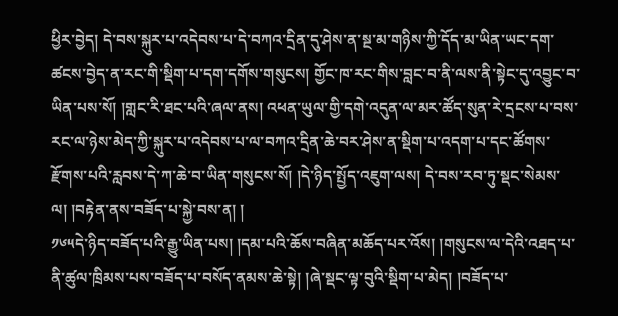ཕྱིར་བྱེད། དེ་བས་སྐུར་པ་འདེབས་པ་དེ་བཀའ་དྲིན་དུ་ཤེས་ན་སྔ་མ་གཉིས་ཀྱི་དོད་མ་ཡིན་ཡང་དག་ཚངས་བྱེད་ན་རང་གི་སྡིག་པ་དག་དགོས་གསུངས། གྱོང་ཁ་རང་གིས་བླང་བ་ནི་ལས་ནི་སྟེང་དུ་འབྱུང་བ་ཡིན་པས་སོ། །གླང་རི་ཐང་པའི་ཞལ་ནས། འཕན་ཡུལ་གྱི་དགེ་འདུན་ལ་མར་ཚོད་སུན་རེ་དྲངས་པ་བས་རང་ལ་ཉེས་མེད་ཀྱི་སྐུར་པ་འདེབས་པ་ལ་བཀའ་དྲིན་ཆེ་བར་ཤེས་ན་སྡིག་པ་འདག་པ་དང་ཚོགས་རྫོགས་པའི་རླབས་དེ་ཀ་ཆེ་བ་ཡིན་གསུངས་སོ། །དེ་ཉིད་སྤྱོད་འཇུག་ལས། དེ་བས་རབ་ཏུ་སྡང་སེམས་ལ། །བརྟེན་ནས་བཟོད་པ་སྐྱེ་བས་ན། །
༡༦༥དེ་ཉིད་བཟོད་པའི་རྒྱུ་ཡིན་པས། །དམ་པའི་ཆོས་བཞིན་མཆོད་པར་འོས། །གསུངས་ལ་དེའི་འཐད་པ་ནི་ཚུལ་ཁྲིམས་པས་བཟོད་པ་བསོད་ནམས་ཆེ་སྟེ། །ཞེ་སྡང་ལྟ་བུའི་སྡིག་པ་མེད། །བཟོད་པ་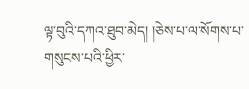ལྟ་བུའི་དཀའ་ཐུབ་མེད། །ཅེས་པ་ལ་སོགས་པ་གསུངས་པའི་ཕྱིར་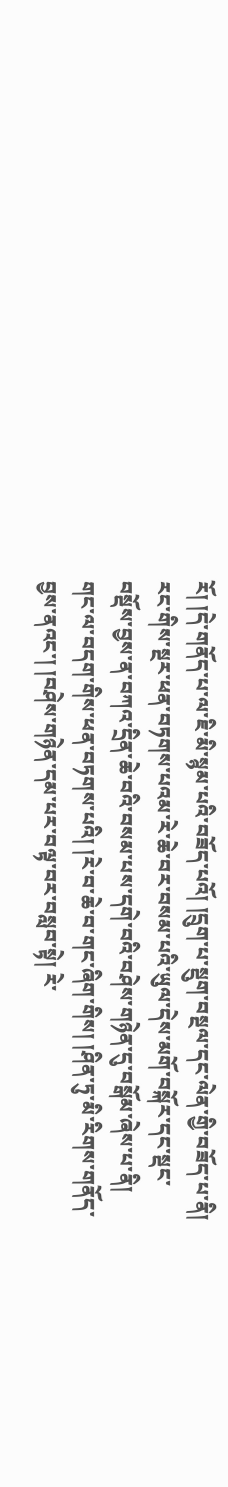རོ། །དེ་གནོད་པ་ལ་ཇི་མི་སྙམ་པའི་བཟོད་པའོ། །དྲུག་པ་སྡུག་བསྔལ་དང་ལེན་གྱི་བཟོད་པ་ནི། རང་གིས་སྔར་ཕན་བཏགས་པའམ་རེ་ཆེ་བར་བསམ་པའི་ཡུལ་དེས་མགོ་བསྐོར་དང་སྡང་བསྡོས་བྱས་ན་བཀའ་དྲིན་ཆེ་བའི་བསམ་པས་དགེ་བའི་བཤེས་གཉེན་དུ་བསྒོམ་ཞེས་པ་ནི། གང་ལ་བདག་གིས་ཕན་བཏགས་པའི། །རེ་བ་ཆེ་བ་གང་ཞིག་གིས། །ཤིན་ཏུ་མི་རིགས་གནོད་བྱས་ནའང་། །བཤེས་གཉེན་དམ་པར་བལྟ་བར་བསླབ་སྟེ། རེ་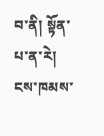བ་ནི། སྟོན་པ་ན་རེ། ངས་ཁམས་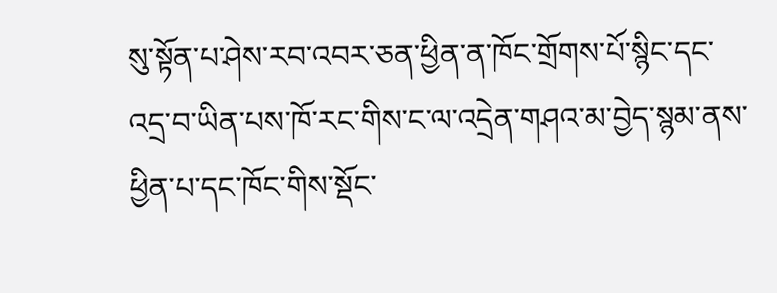སུ་སྟོན་པ་ཤེས་རབ་འབར་ཅན་ཕྱིན་ན་ཁོང་གྲོགས་པོ་སྙིང་དང་འདྲ་བ་ཡིན་པས་ཁོ་རང་གིས་ང་ལ་འདྲེན་གཤའ་མ་བྱེད་སྙམ་ནས་ཕྱིན་པ་དང་ཁོང་གིས་སྡོང་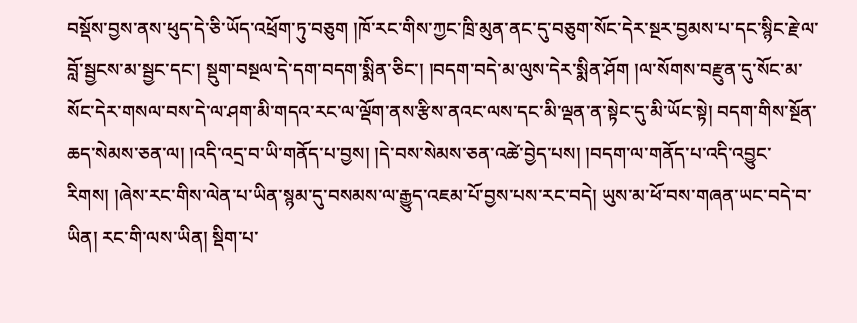བསྡོས་བྱས་ནས་ཕུད་དེ་ཅི་ཡོད་འཕྲོག་ཏུ་བཅུག །ཁོ་རང་གིས་ཀྱང་ཁྲི་མུན་ནང་དུ་བཅུག་སོང་དེར་སྔར་བྱམས་པ་དང་སྙིང་རྗེ་ལ་བློ་སྦྱངས་མ་སྦྱང་དང་། སྡུག་བསྔལ་དེ་དག་བདག་སྨིན་ཅིང་། །བདག་བདེ་མ་ལུས་དེར་སྨིན་ཤོག །ལ་སོགས་བརྫུན་དུ་སོང་མ་སོང་དེར་གསལ་བས་དེ་ལ་ཤག་མི་གདའ་རང་ལ་ལྡོག་ནས་རྩིས་ནའང་ལས་དང་མི་ལྡན་ན་སྟེང་དུ་མི་ཡོང་སྟེ། བདག་གིས་སྔོན་ཆད་སེམས་ཅན་ལ། །འདི་འདྲ་བ་ཡི་གནོད་པ་བྱས། །དེ་བས་སེམས་ཅན་འཚེ་བྱེད་པས། །བདག་ལ་གནོད་པ་འདི་འབྱུང་རིགས། །ཞེས་རང་གིས་ལེན་པ་ཡིན་སྙམ་དུ་བསམས་ལ་རྒྱུད་འཇམ་པོ་བྱས་པས་རང་བདེ། ཡུས་མ་ཕོ་བས་གཞན་ཡང་བདེ་བ་ཡིན། རང་གི་ལས་ཡིན། སྡིག་པ་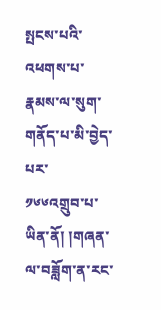སྤངས་པའི་འཕགས་པ་རྣམས་ལ་སུག་གནོད་པ་མི་བྱེད་པར་
༡༦༦འགྲུབ་པ་ཡིན་ནོ། །གཞན་ལ་བཟློག་ན་རང་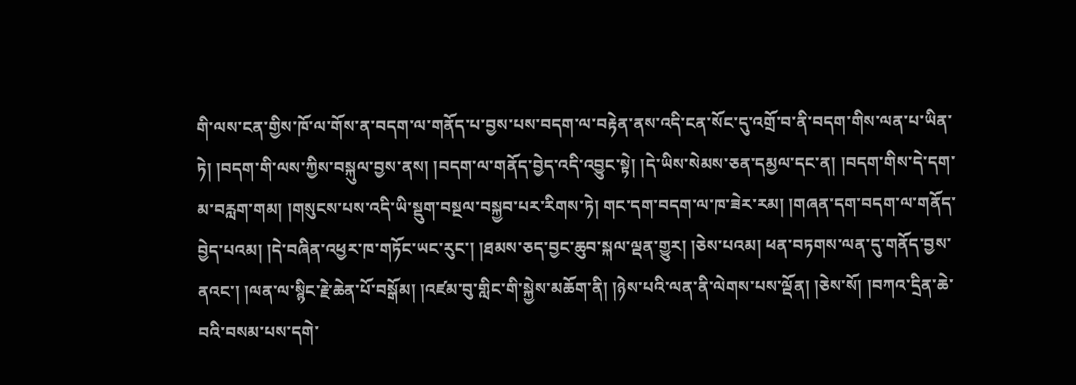གི་ལས་ངན་གྱིས་ཁོ་ལ་གོས་ན་བདག་ལ་གནོད་པ་བྱས་པས་བདག་ལ་བརྟེན་ནས་འདི་ངན་སོང་དུ་འགྲོ་བ་ནི་བདག་གིས་ལན་པ་ཡིན་ཏེ། །བདག་གི་ལས་ཀྱིས་བསྐུལ་བྱས་ནས། །བདག་ལ་གནོད་བྱེད་འདི་འབྱུང་སྟེ། །དེ་ཡིས་སེམས་ཅན་དམྱལ་དང་ན། །བདག་གིས་དེ་དག་མ་བརླག་གམ། །གསུངས་པས་འདི་ཡི་སྡུག་བསྔལ་བསྐྱབ་པར་རིགས་ཏེ། གང་དག་བདག་ལ་ཁ་ཟེར་རམ། །གཞན་དག་བདག་ལ་གནོད་བྱེད་པའམ། །དེ་བཞིན་འཕྱར་ཁ་གཏོང་ཡང་རུང་། །ཐམས་ཅད་བྱང་ཆུབ་སྐལ་ལྡན་གྱུར། །ཅེས་པའམ། ཕན་བཏགས་ལན་དུ་གནོད་བྱས་ནའང་། །ལན་ལ་སྙིང་རྗེ་ཆེན་པོ་བསྒོམ། །འཛམ་བུ་གླིང་གི་སྐྱེས་མཆོག་ནི། །ཉེས་པའི་ལན་ནི་ལེགས་པས་ལྡོན། །ཅེས་སོ། །བཀའ་དྲིན་ཆེ་བའི་བསམ་པས་དགེ་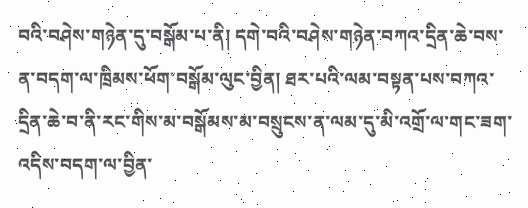བའི་བཤེས་གཉེན་དུ་བསྒོམ་པ་ནི། དགེ་བའི་བཤེས་གཉེན་བཀའ་དྲིན་ཆེ་བས་ན་བདག་ལ་ཁྲིམས་ཕོག་བསྒོམ་ལུང་བྱིན། ཐར་པའི་ལམ་བསྟན་པས་བཀའ་དྲིན་ཆེ་བ་ནི་རང་གིས་མ་བསྒོམས་མ་བསྲུངས་ན་ལམ་དུ་མི་འགྲོ་ལ་གང་ཟག་འདིས་བདག་ལ་བྱིན་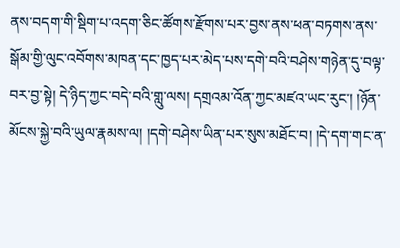ནས་བདག་གི་སྡིག་པ་འདག་ཅིང་ཚོགས་རྫོགས་པར་བྱས་ནས་ཕན་བཏགས་ནས་སྒོམ་གྱི་ལུང་འབོགས་མཁན་དང་ཁྱད་པར་མེད་པས་དགེ་བའི་བཤེས་གཉེན་དུ་བལྟ་བར་བྱ་སྟེ། དེ་ཉིད་ཀྱང་བདེ་བའི་གླུ་ལས། དགྲའམ་འོན་ཀྱང་མཛའ་ཡང་རུང་། །ཉོན་མོངས་སྐྱེ་བའི་ཡུལ་རྣམས་ལ། །དགེ་བཤེས་ཡིན་པར་སུས་མཐོང་བ། །དེ་དག་གང་ན་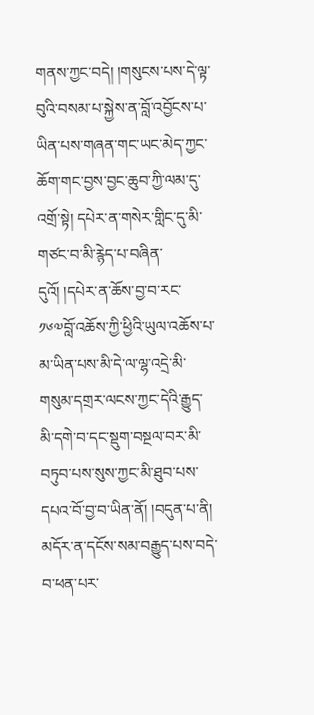གནས་ཀྱང་བདེ། །གསུངས་པས་དེ་ལྟ་བུའི་བསམ་པ་སྐྱེས་ན་བློ་འབྱོངས་པ་ཡིན་པས་གཞན་གང་ཡང་མེད་ཀྱང་ཆོག་གང་བྱས་བྱང་ཆུབ་ཀྱི་ལམ་དུ་འགྲོ་སྟེ། དཔེར་ན་གསེར་གླིང་དུ་མི་གཙང་བ་མི་རྙེད་པ་བཞིན་དུའོ། །དཔེར་ན་ཆོས་བྱ་བ་རང་
༡༦༧བློ་འཆོས་ཀྱི་ཕྱིའི་ཡུལ་འཆོས་པ་མ་ཡིན་པས་མི་དེ་ལ་ལྷ་འདྲེ་མི་གསུམ་དགྲར་ལངས་ཀྱང་དེའི་རྒྱུད་མི་དགེ་བ་དང་སྡུག་བསྔལ་བར་མི་བཏུབ་པས་སུས་ཀྱང་མི་ཐུབ་པས་དཔའ་བོ་བྱ་བ་ཡིན་ནོ། །བདུན་པ་ནི། མདོར་ན་དངོས་སམ་བརྒྱུད་པས་བདེ་བ་ཕན་པར་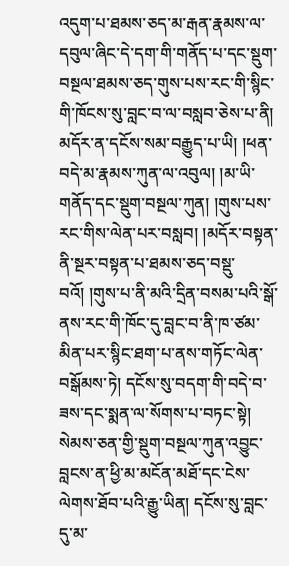འདུག་པ་ཐམས་ཅད་མ་རྒན་རྣམས་ལ་དབུལ་ཞིང་དེ་དག་གི་གནོད་པ་དང་སྡུག་བསྔལ་ཐམས་ཅད་གུས་པས་རང་གི་སྙིང་གི་ཁོངས་སུ་བླང་བ་ལ་བསླབ་ཅེས་པ་ནི། མདོར་ན་དངོས་སམ་བརྒྱུད་པ་ཡི། །ཕན་བདེ་མ་རྣམས་ཀུན་ལ་འབུལ། །མ་ཡི་གནོད་དང་སྡུག་བསྔལ་ཀུན། །གུས་པས་རང་གིས་ལེན་པར་བསླབ། །མདོར་བསྟན་ནི་སྔར་བསྟན་པ་ཐམས་ཅད་བསྡུ་བའོ། །གུས་པ་ནི་མའི་དྲིན་བསམ་པའི་སྒོ་ནས་རང་གི་ཁོང་དུ་བླང་བ་ནི་ཁ་ཙམ་མིན་པར་སྙིང་ཐག་པ་ནས་གཏོང་ལེན་བསྒོམས་ཏེ། དངོས་སུ་བདག་གི་བདེ་བ་ཟས་དང་སྨན་ལ་སོགས་པ་བཏང་སྟེ། སེམས་ཅན་གྱི་སྡུག་བསྔལ་ཀུན་འབྱུང་བླངས་ན་ཕྱི་མ་མངོན་མཐོ་དང་ངེས་ལེགས་ཐོབ་པའི་རྒྱུ་ཡིན། དངོས་སུ་བླང་དུ་མ་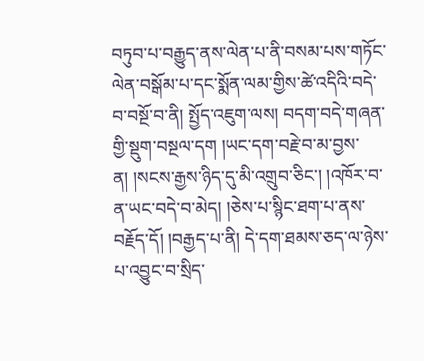བཏུབ་པ་བརྒྱུད་ནས་ལེན་པ་ནི་བསམ་པས་གཏོང་ལེན་བསྒོམ་པ་དང་སྨོན་ལམ་གྱིས་ཚེ་འདིའི་བདེ་བ་བསྔོ་བ་ནི། སྤྱོད་འཇུག་ལས། བདག་བདེ་གཞན་གྱི་སྡུག་བསྔལ་དག །ཡང་དག་བརྗེ་བ་མ་བྱས་ན། །སངས་རྒྱས་ཉིད་དུ་མི་འགྲུབ་ཅིང་། །འཁོར་བ་ན་ཡང་བདེ་བ་མེད། །ཅེས་པ་སྙིང་ཐག་པ་ནས་བརྗོད་དོ། །བརྒྱད་པ་ནི། དེ་དག་ཐམས་ཅད་ལ་ཉེས་པ་འབྱུང་བ་སྲིད་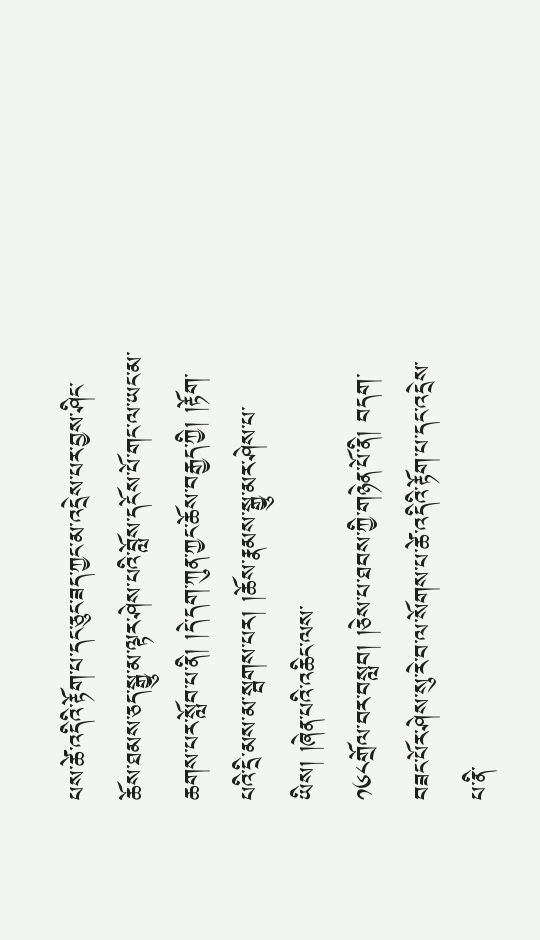པས་ཚེ་འདིའི་རྟོག་པ་དང་ཅུང་ཟད་ཀྱང་མ་འདྲེས་པར་བྱས་ཤིང་ཆོས་ཐམས་ཅད་སྒྱུ་མ་ལྟར་ཤེས་པའི་བློས་དངོས་པོ་གང་ལ་ཡང་མ་ཆགས་པར་སློབ་པ་ནི། །དེ་དག་ཀུན་ཀྱང་ཆོས་བརྒྱད་ཀྱི། །རྟོག་པའི་དྲི་མས་མ་སྦགས་པར། །ཆོས་རྣམས་སྒྱུ་མར་ཤེས་པ་ཡིས། །ཞེན་པའི་འཆིང་ལས་
༡༦༨གྲོལ་བར་བསླབ། །ཅེས་པ་ཐབས་ཀྱི་གཉེན་པོ་ནི། བདག་བཟང་པོར་ཤེས་སུ་རེ་བ་ལ་སོགས་པ་ཚེ་འདིའི་རྟོག་པ་དང་འདྲེས་པ་ནི་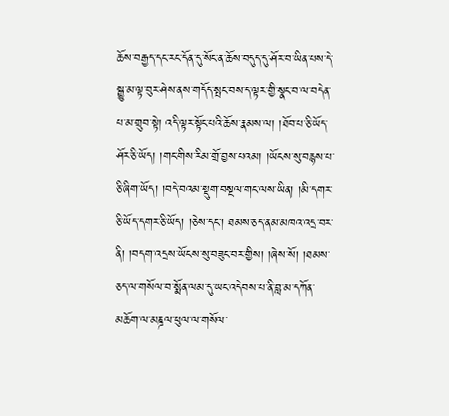ཆོས་བརྒྱད་དང་རང་དོན་དུ་སོང་ན་ཆོས་བདུད་དུ་ཤོར་བ་ཡིན་པས་དེ་སྒྱུ་མ་ལྟ་བུར་ཤེས་ནས་གདོད་སྤང་བས་ད་ལྟར་གྱི་སྣང་བ་ལ་བདེན་པ་མ་གྲུབ་སྟེ། འདི་ལྟར་སྟོང་པའི་ཆོས་རྣམས་ལ། །ཐོབ་པ་ཅི་ཡོད་ཤོར་ཅི་ཡོད། །གང་གིས་རིམ་གྲོ་བྱས་པའམ། །ཡོངས་སུ་བརྙས་པ་ཅི་ཞིག་ཡོད། །བདེ་བའམ་སྡུག་བསྔལ་གང་ལས་ཡིན། །མི་དགར་ཅི་ཡོད་དགར་ཅི་ཡོད། །ཅེས་དང་། ཐམས་ཅད་ནམ་མཁའ་འདྲ་བར་ནི། །བདག་འདྲས་ཡོངས་སུ་བཟུང་བར་གྱིས། །ཞེས་སོ། །ཐམས་ཅད་ལ་གསོལ་བ་སྨོན་ལམ་དུ་ཡང་འདེབས་པ་ནི་བླ་མ་དཀོན་མཆོག་ལ་མཎྜལ་ཕུལ་ལ་གསོལ་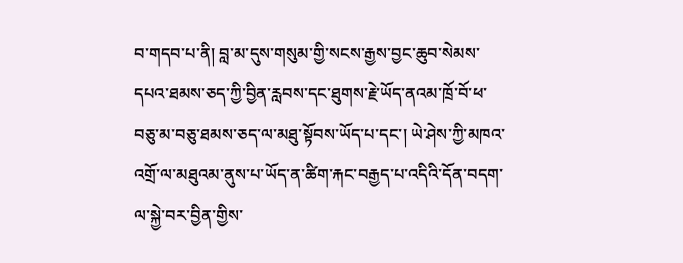བ་གདབ་པ་ནི། བླ་མ་དུས་གསུམ་གྱི་སངས་རྒྱས་བྱང་ཆུབ་སེམས་དཔའ་ཐམས་ཅད་ཀྱི་བྱིན་རླབས་དང་ཐུགས་རྗེ་ཡོད་ནའམ་ཁྲོ་བོ་ཕ་བཅུ་མ་བཅུ་ཐམས་ཅད་ལ་མཐུ་སྟོབས་ཡོད་པ་དང་། ཡེ་ཤེས་ཀྱི་མཁའ་འགྲོ་ལ་མཐུའམ་ནུས་པ་ཡོད་ན་ཚིག་རྐང་བརྒྱད་པ་འདིའི་དོན་བདག་ལ་སྐྱེ་བར་བྱིན་གྱིས་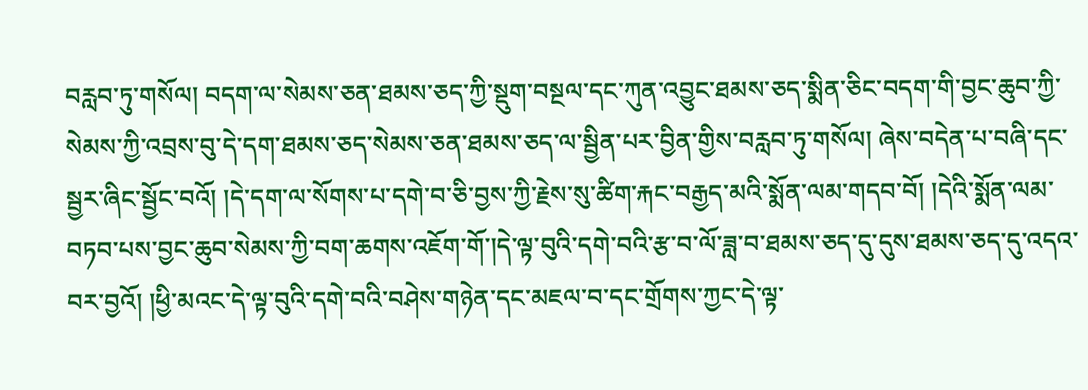བརླབ་ཏུ་གསོལ། བདག་ལ་སེམས་ཅན་ཐམས་ཅད་ཀྱི་སྡུག་བསྔལ་དང་ཀུན་འབྱུང་ཐམས་ཅད་སྨིན་ཅིང་བདག་གི་བྱང་ཆུབ་ཀྱི་སེམས་ཀྱི་འབྲས་བུ་དེ་དག་ཐམས་ཅད་སེམས་ཅན་ཐམས་ཅད་ལ་སྦྱིན་པར་བྱིན་གྱིས་བརླབ་ཏུ་གསོལ། ཞེས་བདེན་པ་བཞི་དང་སྦྱར་ཞིང་སྦྱོང་བའོ། །དེ་དག་ལ་སོགས་པ་དགེ་བ་ཅི་བྱས་ཀྱི་རྗེས་སུ་ཚིག་རྐང་བརྒྱད་མའི་སྨོན་ལམ་གདབ་བོ། །དེའི་སྨོན་ལམ་བཏབ་པས་བྱང་ཆུབ་སེམས་ཀྱི་བག་ཆགས་འཇོག་གོ་།དེ་ལྟ་བུའི་དགེ་བའི་རྩ་བ་ལོ་ཟླ་བ་ཐམས་ཅད་དུ་དུས་ཐམས་ཅད་དུ་འདའ་བར་བྱའོ། །ཕྱི་མའང་དེ་ལྟ་བུའི་དགེ་བའི་བཤེས་གཉེན་དང་མཇལ་བ་དང་གྲོགས་ཀྱང་དེ་ལྟ་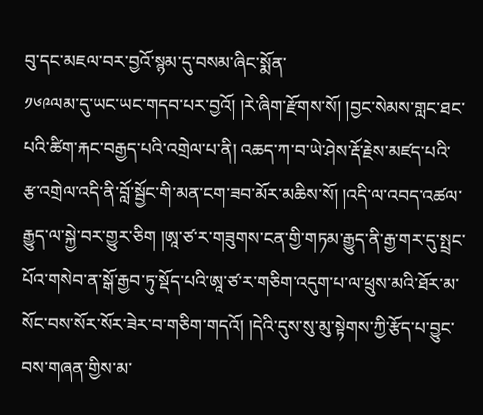བུ་དང་མཇལ་བར་བྱའོ་སྙམ་དུ་བསམ་ཞིང་སྨོན་
༡༦༩ལམ་དུ་ཡང་ཡང་གདབ་པར་བྱའོ། །རེ་ཞིག་རྫོགས་སོ། །བྱང་སེམས་གླང་ཐང་པའི་ཚིག་རྐང་བརྒྱད་པའི་འགྲེལ་པ་ནི། འཆད་ཀ་བ་ཡེ་ཤེས་རྡོ་རྗེས་མཛད་པའི་རྩ་འགྲེལ་འདི་ནི་བློ་སྦྱོང་གི་མན་ངག་ཟབ་མོར་མཆིས་སོ། །འདི་ལ་འབད་འཚལ་རྒྱུད་ལ་སྐྱེ་བར་གྱུར་ཅིག །ཨཱ་ཙ་ར་གཟུགས་ངན་གྱི་གཏམ་རྒྱུད་ནི་རྒྱ་གར་དུ་སྤྲང་པོའ་གསེབ་ན་སྒོ་རྒྱབ་ཏུ་སྡོད་པའི་ཨཱ་ཙ་ར་གཅིག་འདུག་པ་ལ་ཕྲུས་མའི་ཐོར་མ་སོང་བས་སོར་སོར་ཟེར་བ་གཅིག་གདའོ། །དེའི་དུས་སུ་མུ་སྟེགས་ཀྱི་རྩོད་པ་བྱུང་བས་གཞན་གྱིས་མ་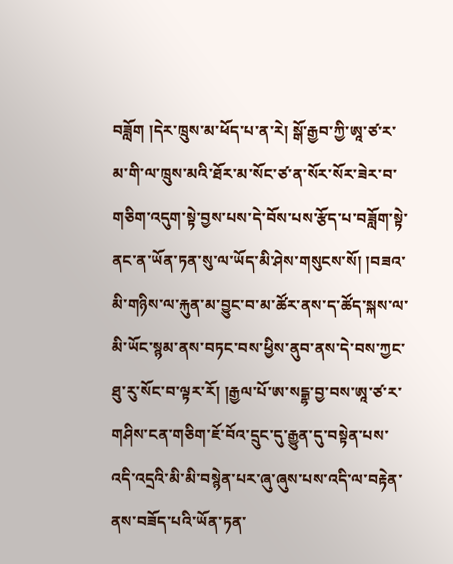བཟློག །དེར་ཁྲུས་མ་ཕོད་པ་ན་རེ། སྒོ་རྒྱབ་ཀྱི་ཨཱ་ཙ་ར་མ་གི་ལ་ཁྲུས་མའི་ཐོར་མ་སོང་ཙ་ན་སོར་སོར་ཟེར་བ་གཅིག་འདུག་སྟེ་བྱས་པས་དེ་བོས་པས་རྩོད་པ་བཟློག་སྟེ་ནང་ན་ཡོན་ཏན་སུ་ལ་ཡོད་མི་ཤེས་གསུངས་སོ། །བཟའ་མི་གཉིས་ལ་རྐུན་མ་བྱུང་བ་མ་ཚོར་ནས་ད་ཚོད་སྐས་ལ་མི་ཡོང་སྙམ་ནས་བཏང་བས་ཕྱིས་ནུབ་ནས་དེ་བས་ཀྱང་ཐུ་རུ་སོང་བ་ལྟར་རོ། །རྒྱལ་པོ་ཨ་སངྒྷ་བྱ་བས་ཨཱ་ཙ་ར་གཤིས་ངན་གཅིག་ཇོ་བོའ་དྲུང་དུ་རྒྱུན་དུ་བསྟེན་པས་འདི་འདྲའི་མི་མི་བསྙེན་པར་ཞུ་ཞུས་པས་འདི་ལ་བརྟེན་ནས་བཟོད་པའི་ཡོན་ཏན་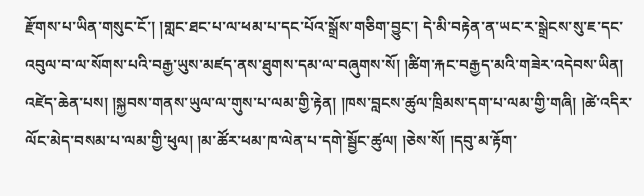རྫོགས་པ་ཡིན་གསུང་ངོ་། །གླང་ཐང་པ་ལ་ཕམ་པ་དང་པོའ་སྒྲོས་གཅིག་བྱུང་། དེ་མི་བརྟེན་ན་ཡང་ར་སྒྲེངས་སུ་ཇ་དང་འབུལ་བ་ལ་སོགས་པའི་བརྒྱ་ཡུས་མཛད་ནས་ཐུགས་དམ་ལ་བཞུགས་སོ། །ཚིག་རྐང་བརྒྱད་མའི་གཟེར་འདེབས་ཡིན། འཛེད་ཆེན་པས། །སྐྱབས་གནས་ཡུལ་ལ་གུས་པ་ལམ་གྱི་རྟེན། །ཁས་བླངས་ཚུལ་ཁྲིམས་དག་པ་ལམ་གྱི་གཞི། །ཚེ་འདིར་ལོང་མེད་བསམ་པ་ལམ་གྱི་ཕུལ། །མ་ཚོར་ཕམ་ཁ་ལེན་པ་དགེ་སྦྱོང་ཚུལ། །ཅེས་སོ། །དབུ་མ་རྟོག་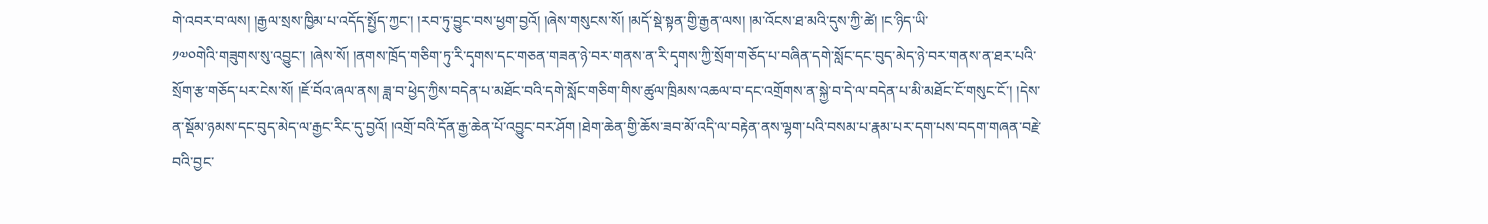གེ་འབར་བ་ལས། །རྒྱལ་སྲས་ཁྱིམ་པ་འདོད་སྤྱོད་ཀྱང་། །རབ་ཏུ་བྱུང་བས་ཕྱག་བྱའོ། །ཞེས་གསུངས་སོ། །མདོ་སྡེ་སྟན་གྱི་རྒྱན་ལས། །མ་འོངས་ཐ་མའི་དུས་ཀྱི་ཚེ། །ང་ཉིད་ཡི་
༡༧༠གེའི་གཟུགས་སུ་འབྱུང་། །ཞེས་སོ། །ནགས་ཁྲོད་གཅིག་ཏུ་རི་དྭགས་དང་གཅན་གཟན་ཉེ་བར་གནས་ན་རི་དྭགས་ཀྱི་སྲོག་གཅོད་པ་བཞིན་དགེ་སློང་དང་བུད་མེད་ཉེ་བར་གནས་ན་ཐར་པའི་སྲོག་རྩ་གཅོད་པར་ངེས་སོ། །ཇོ་བོའ་ཞལ་ནས། ཟླ་བ་ཕྱེད་ཀྱིས་བདེན་པ་མཐོང་བའི་དགེ་སློང་གཅིག་གིས་ཚུལ་ཁྲིམས་འཆལ་བ་དང་འགྲོགས་ན་སྐྱེ་བ་དེ་ལ་བདེན་པ་མི་མཐོང་ངོ་གསུང་ངོ་། །དེས་ན་སྡོམ་ཉམས་དང་བུད་མེད་ལ་རྒྱང་རིང་དུ་བྱའོ། །འགྲོ་བའི་དོན་རྒྱ་ཆེན་པོ་འབྱུང་བར་ཤོག །ཐེག་ཆེན་གྱི་ཆོས་ཟབ་མོ་འདི་ལ་བརྟེན་ནས་ལྷག་པའི་བསམ་པ་རྣམ་པར་དག་པས་བདག་གཞན་བརྗེ་བའི་བྱང་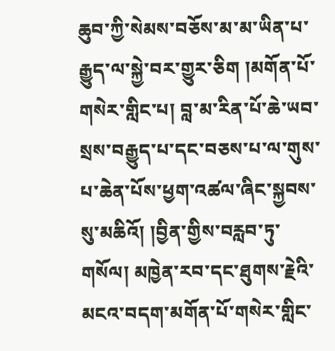ཆུབ་ཀྱི་སེམས་བཅོས་མ་མ་ཡིན་པ་རྒྱུད་ལ་སྐྱེ་བར་གྱུར་ཅིག །མགོན་པོ་གསེར་གླིང་པ། བླ་མ་རིན་པོ་ཆེ་ཡབ་སྲས་བརྒྱུད་པ་དང་བཅས་པ་ལ་གུས་པ་ཆེན་པོས་ཕྱག་འཚལ་ཞིང་སྐྱབས་སུ་མཆིའོ། །བྱིན་གྱིས་བརླབ་ཏུ་གསོལ། མཁྱེན་རབ་དང་ཐུགས་རྗེའི་མངའ་བདག་མགོན་པོ་གསེར་གླིང་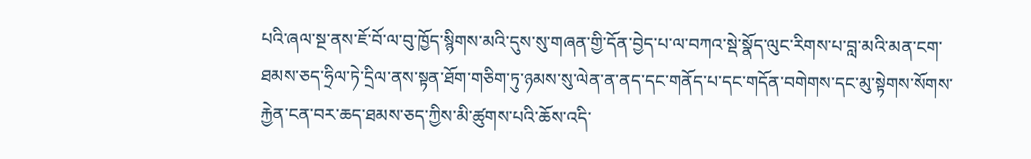པའི་ཞལ་སྔ་ནས་ཇོ་བོ་ལ་བུ་ཁྱོད་སྙིགས་མའི་དུས་སུ་གཞན་གྱི་དོན་བྱེད་པ་ལ་བཀའ་སྡེ་སྣོད་ལུང་རིགས་པ་བླ་མའི་མན་ངག་ཐམས་ཅད་ཧྲིལ་ཏེ་དྲིལ་ནས་སྟན་ཐོག་གཅིག་ཏུ་ཉམས་སུ་ལེན་ན་ནད་དང་གནོད་པ་དང་གདོན་བགེགས་དང་མུ་སྟེགས་སོགས་རྐྱེན་ངན་བར་ཆད་ཐམས་ཅད་ཀྱིས་མི་ཚུགས་པའི་ཆོས་འདི་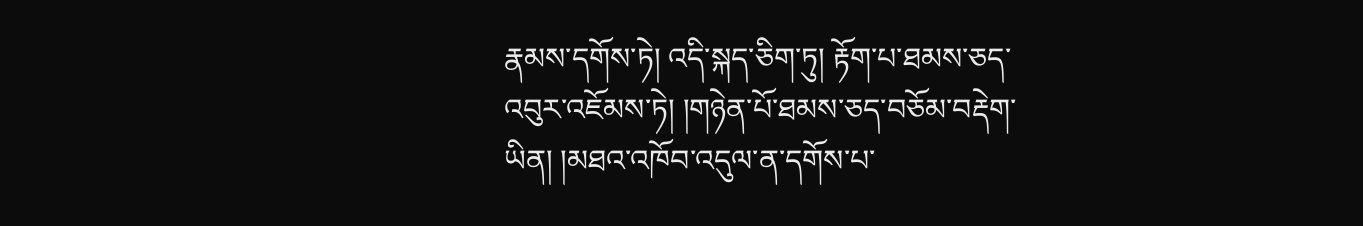རྣམས་དགོས་ཏེ། འདི་སྐད་ཅིག་ཏུ། རྟོག་པ་ཐམས་ཅད་འབུར་འཇོམས་ཏེ། །གཉེན་པོ་ཐམས་ཅད་བཅོམ་བརྡེག་ཡིན། །མཐའ་འཁོབ་འདུལ་ན་དགོས་པ་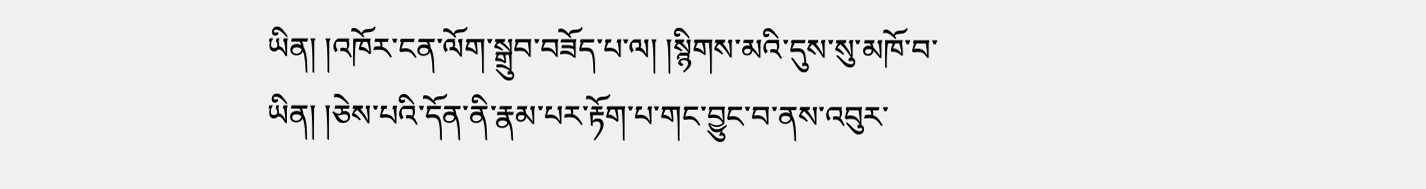ཡིན། །འཁོར་ངན་ལོག་སྒྲུབ་བཟོད་པ་ལ། །སྙིགས་མའི་དུས་སུ་མཁོ་བ་ཡིན། །ཅེས་པའི་དོན་ནི་རྣམ་པར་རྟོག་པ་གང་བྱུང་བ་ནས་འབུར་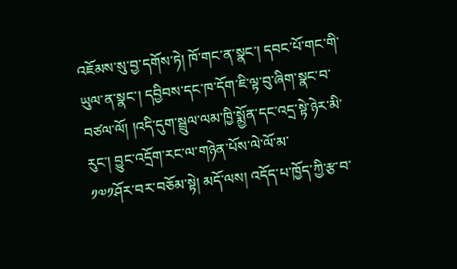འཇོམས་སུ་བྱ་དགོས་ཏེ། ཁོ་གང་ན་སྣང་། དབང་པོ་གང་གི་ཡུལ་ན་སྣང་། དབྱིབས་དང་ཁ་དོག་ཇི་ལྟ་བུ་ཞིག་སྣང་བ་བཙལ་ལོ། །འདི་དུག་སྦྲུལ་ལམ་ཁྱི་སྨྱོན་དང་འདྲ་སྟེ་ཉེར་མི་རུང་། བྱུང་འདྲོག་རང་ལ་གཉེན་པོས་ལེ་ལོ་མ་
༡༧༡ཤོར་བར་བཅོམ་སྟེ། མདོ་ལས། འདོད་པ་ཁྱོད་ཀྱི་རྩ་བ་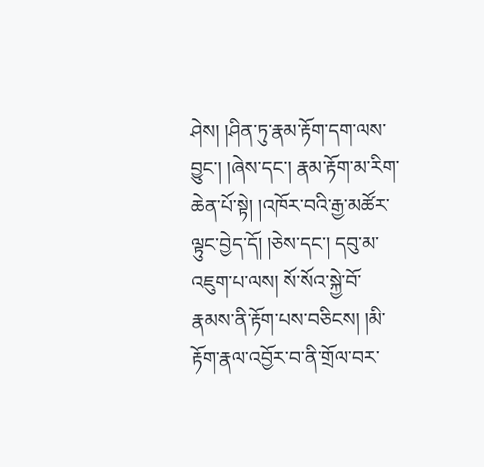ཤེས། །ཤིན་ཏུ་རྣམ་རྟོག་དག་ལས་བྱུང་། །ཞེས་དང་། རྣམ་རྟོག་མ་རིག་ཆེན་པོ་སྟེ། །འཁོར་བའི་རྒྱ་མཚོར་ལྟུང་བྱེད་དོ། །ཅེས་དང་། དབུ་མ་འཇུག་པ་ལས། སོ་སོའ་སྐྱེ་བོ་རྣམས་ནི་རྟོག་པས་བཅིངས། །མི་རྟོག་རྣལ་འབྱོར་བ་ནི་གྲོལ་བར་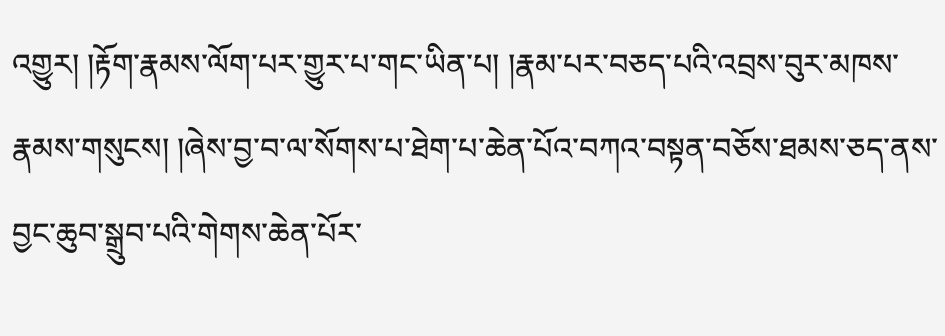འགྱུར། །རྟོག་རྣམས་ལོག་པར་གྱུར་པ་གང་ཡིན་པ། །རྣམ་པར་བཅད་པའི་འབྲས་བུར་མཁས་རྣམས་གསུངས། །ཞེས་བྱ་བ་ལ་སོགས་པ་ཐེག་པ་ཆེན་པོའ་བཀའ་བསྟན་བཅོས་ཐམས་ཅད་ནས་བྱང་ཆུབ་སྒྲུབ་པའི་གེགས་ཆེན་པོར་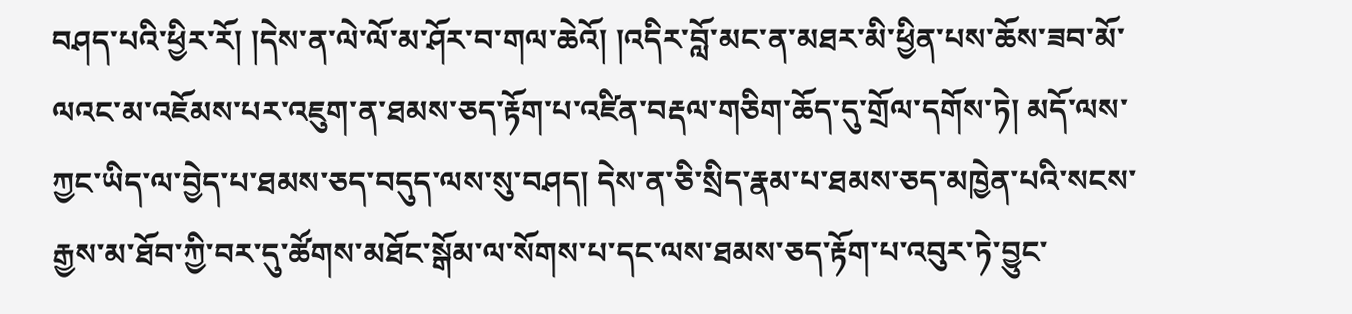བཤད་པའི་ཕྱིར་རོ། །དེས་ན་ལེ་ལོ་མ་ཤོར་བ་གལ་ཆེའོ། །འདིར་བློ་མང་ན་མཐར་མི་ཕྱིན་པས་ཆོས་ཟབ་མོ་ལའང་མ་འཇོམས་པར་འཇུག་ན་ཐམས་ཅད་རྟོག་པ་འཛིན་བརྡལ་གཅིག་ཆོད་དུ་གྲོལ་དགོས་ཏེ། མདོ་ལས་ཀྱང་ཡིད་ལ་བྱེད་པ་ཐམས་ཅད་བདུད་ལས་སུ་བཤད། དེས་ན་ཅི་སྲིད་རྣམ་པ་ཐམས་ཅད་མཁྱེན་པའི་སངས་རྒྱས་མ་ཐོབ་ཀྱི་བར་དུ་ཚོགས་མཐོང་སྒོམ་ལ་སོགས་པ་དང་ལས་ཐམས་ཅད་རྟོག་པ་འབུར་ཏེ་བྱུང་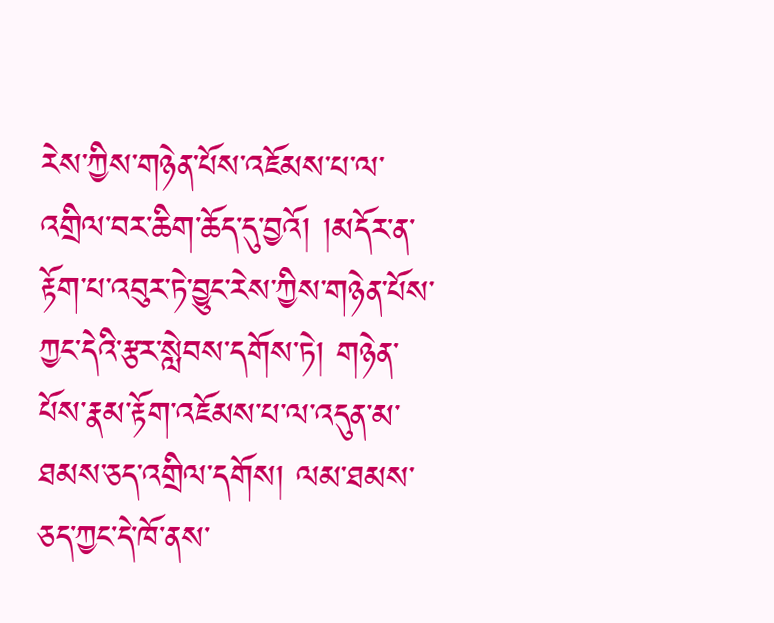རེས་ཀྱིས་གཉེན་པོས་འཇོམས་པ་ལ་འགྲིལ་བར་ཆིག་ཆོད་དུ་བྱའོ། །མདོར་ན་རྟོག་པ་འབུར་ཏེ་བྱུང་རེས་ཀྱིས་གཉེན་པོས་ཀྱང་དེའི་རྩར་སླེབས་དགོས་ཏེ། གཉེན་པོས་རྣམ་རྟོག་འཇོམས་པ་ལ་འདུན་མ་ཐམས་ཅད་འགྲིལ་དགོས། ལམ་ཐམས་ཅད་ཀྱང་དེ་ཁོ་ནས་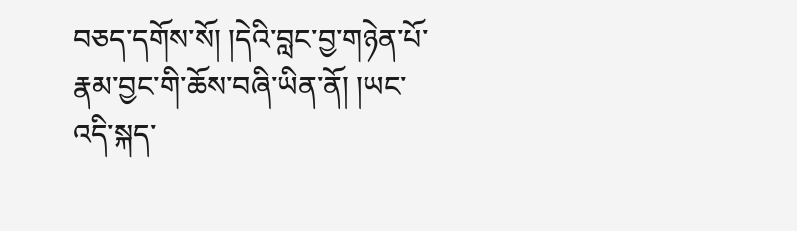བཅད་དགོས་སོ། །དེའི་བླང་བྱ་གཉེན་པོ་རྣམ་བྱང་གི་ཆོས་བཞི་ཡིན་ནོ། །ཡང་འདི་སྐད་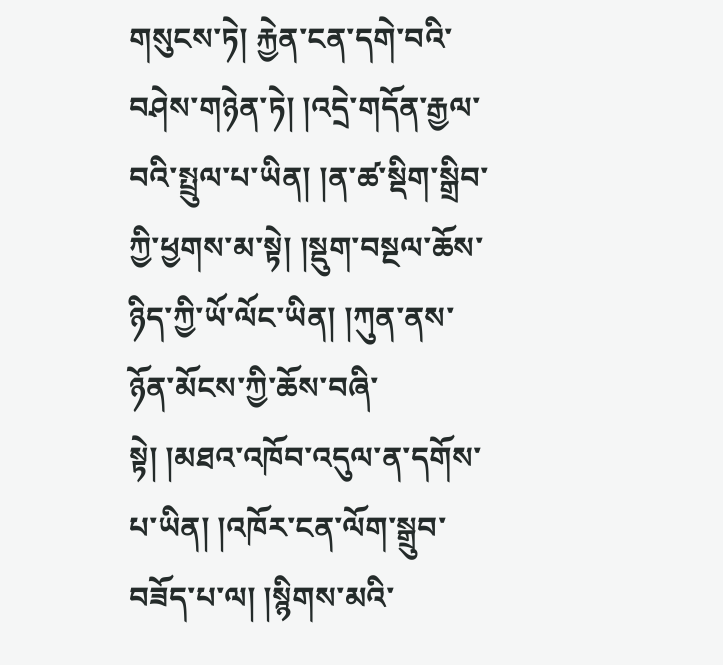གསུངས་ཏེ། རྐྱེན་ངན་དགེ་བའི་བཤེས་གཉེན་ཏེ། །འདྲེ་གདོན་རྒྱལ་བའི་སྤྲུལ་པ་ཡིན། །ན་ཚ་སྡིག་སྒྲིབ་ཀྱི་ཕྱགས་མ་སྟེ། །སྡུག་བསྔལ་ཆོས་ཉིད་ཀྱི་ཡོ་ལོང་ཡིན། །ཀུན་ནས་ཉོན་མོངས་ཀྱི་ཆོས་བཞི་སྟེ། །མཐའ་འཁོབ་འདུལ་ན་དགོས་པ་ཡིན། །འཁོར་ངན་ལོག་སྒྲུབ་བཟོད་པ་ལ། །སྙིགས་མའི་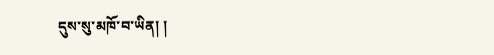དུས་སུ་མཁོ་བ་ཡིན། །